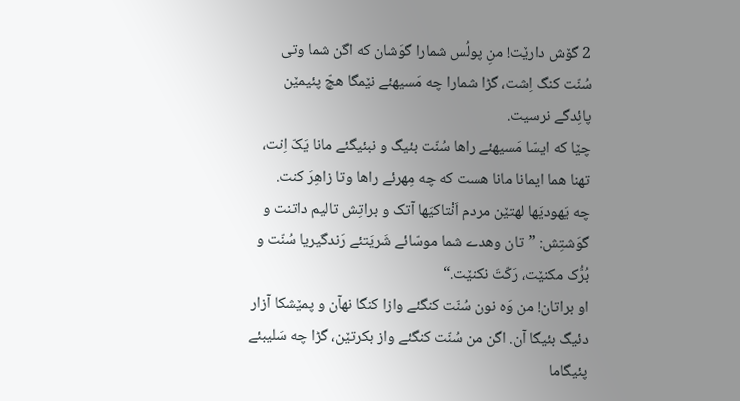2 گۆش دارێت! منِ پولُس شمارا گوَشان که اگن شما وتی سُنّت کنگ اِشت، گڑا شمارا چه مَسیهئے نێمگا هچّ پئیمێن پائِدگے نرسیت.
چێا که ایسّا مَسیهئے راها سُنّت بئیگ و نبئیگئے مانا یَکّ اِنت، تهنا هما ایمانا مانا هست که چه مِهرئے راها وتا زاهِرَ کنت.
چه یَهودیَها لهتێن مردم اَنْتاکیَها آتک و براتِش تالیم داتنت و گوَشتِش: ”تان وهدے شما موسّائے شَریَتئے رَندگیریا سُنّت و بُرُّک مکنێت، رَکّتَ نکنێت.“
او براتان! من وَه نون سُنّت کنگئے وازا کنگا نهآن و پمێشکا آزار دئیگ بئیگا آن. اگن من سُنّت کنگئے واز بکرتێن، گڑا چه سَلیبئے پئیگاما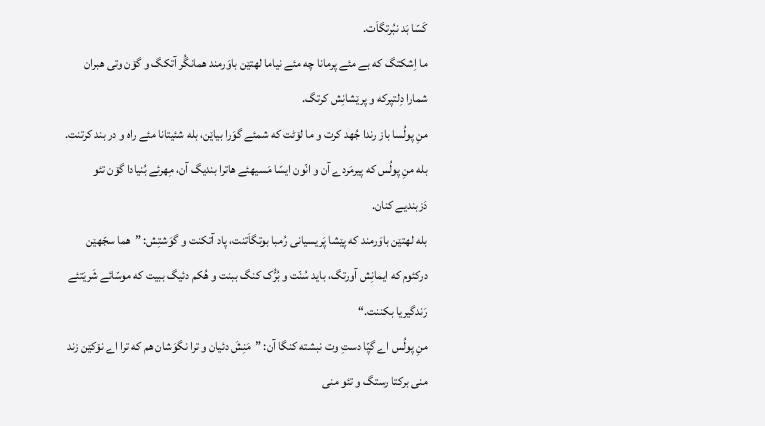کَسّا بَد نبُرتگاَت.
ما اِشکتگ که بے مئے پرمانا چه مئے نیاما لهتێن باوَرمند همانگُر آتکگ و گۆن وتی هبران شمارا دِلتپرکه و پرێشانِش کرتگ.
منِ پولُسا باز رندا جُهد کرت و ما لۆٹت که شمئے گوَرا بیاێن، بله شئیتانا مئے راه و در بند کرتنت.
بله منِ پولُس که پیرمَردے آن و انّون ایسّا مَسیهئے هاترا بندیگ آن، مِهرئے بُنیادا گۆن تئو دَزبندیے کنان.
بله لهتێن باوَرمند که پێشا پَریسیانی رُمبا بوتگاَتنت، پاد آتکنت و گوَشتِش: ”هما سجّهێن درکئوم که ایمانِش آورتگ، باید سُنّت و بُرُّک کنگ ببنت و هُکم دئیگ ببیت که موسّائے شَریَتئے رَندگیریا بکننت.“
منِ پولُس اے گپّا دستِ وت نبشته کنگا آن: ”مَنِشَ دئیان و ترا نگوَشان هم که ترا اے نۆکێن زند منی برکتا رستگ و تئو منی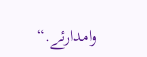وامدارئے.“